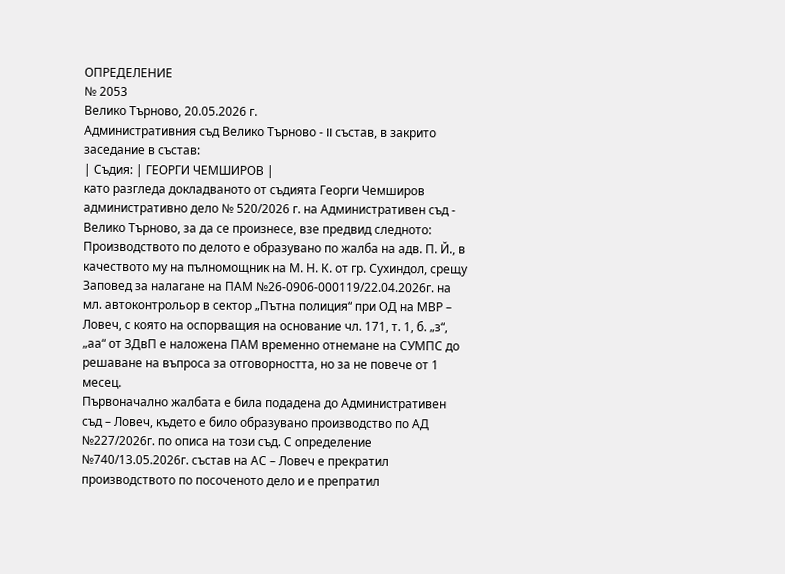ОПРЕДЕЛЕНИЕ
№ 2053
Велико Търново, 20.05.2026 г.
Административния съд Велико Търново - II състав, в закрито заседание в състав:
| Съдия: | ГЕОРГИ ЧЕМШИРОВ |
като разгледа докладваното от съдията Георги Чемширов административно дело № 520/2026 г. на Административен съд - Велико Търново, за да се произнесе, взе предвид следното:
Производството по делото е образувано по жалба на адв. П. Й., в качеството му на пълномощник на М. Н. К. от гр. Сухиндол, срещу Заповед за налагане на ПАМ №26-0906-000119/22.04.2026г. на мл. автоконтрольор в сектор „Пътна полиция“ при ОД на МВР – Ловеч, с която на оспорващия на основание чл. 171, т. 1, б. „з“, „аа“ от ЗДвП е наложена ПАМ временно отнемане на СУМПС до решаване на въпроса за отговорността, но за не повече от 1 месец.
Първоначално жалбата е била подадена до Административен съд – Ловеч, където е било образувано производство по АД №227/2026г. по описа на този съд. С определение №740/13.05.2026г. състав на АС – Ловеч е прекратил производството по посоченото дело и е препратил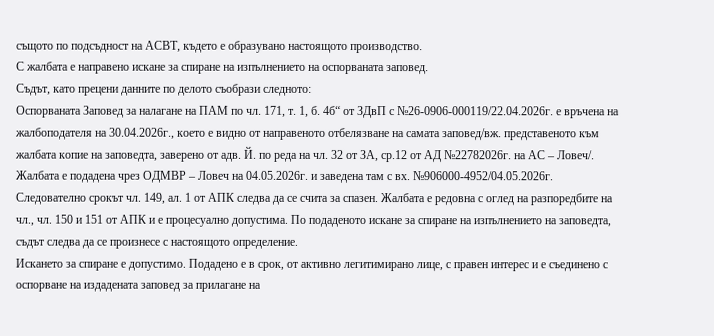същото по подсъдност на АСВТ, където е образувано настоящото производство.
С жалбата е направено искане за спиране на изпълнението на оспорваната заповед.
Съдът, като прецени данните по делото съобрази следното:
Оспорваната Заповед за налагане на ПАМ по чл. 171, т. 1, б. 4б“ от ЗДвП с №26-0906-000119/22.04.2026г. е връчена на жалбоподателя на 30.04.2026г., което е видно от направеното отбелязване на самата заповед/вж. представеното към жалбата копие на заповедта, заверено от адв. Й. по реда на чл. 32 от ЗА, ср.12 от АД №22782026г. на АС – Ловеч/. Жалбата е подадена чрез ОДМВР – Ловеч на 04.05.2026г. и заведена там с вх. №906000-4952/04.05.2026г.
Следователно срокът чл. 149, ал. 1 от АПК следва да се счита за спазен. Жалбата е редовна с оглед на разпоредбите на чл., чл. 150 и 151 от АПК и е процесуално допустима. По подаденото искане за спиране на изпълнението на заповедта, съдът следва да се произнесе с настоящото определение.
Искането за спиране е допустимо. Подадено е в срок, от активно легитимирано лице, с правен интерес и е съединено с оспорване на издадената заповед за прилагане на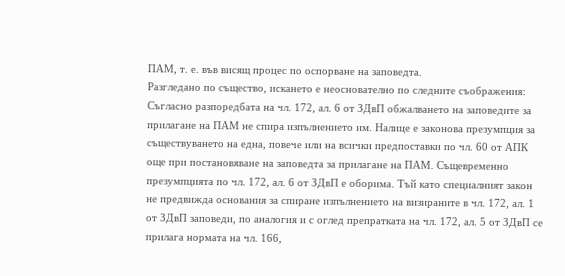ПАМ, т. е. във висящ процес по оспорване на заповедта.
Разгледано по същество, искането е неоснователно по следните съображения:
Съгласно разпоредбата на чл. 172, ал. 6 от ЗДвП обжалването на заповедите за прилагане на ПАМ не спира изпълнението им. Налице е законова презумпция за съществуването на една, повече или на всички предпоставки по чл. 60 от АПК още при постановяване на заповедта за прилагане на ПАМ. Същевременно презумпцията по чл. 172, ал. 6 от ЗДвП е оборима. Тъй като специалният закон не предвижда основания за спиране изпълнението на визираните в чл. 172, ал. 1 от ЗДвП заповеди, по аналогия и с оглед препратката на чл. 172, ал. 5 от ЗДвП се прилага нормата на чл. 166,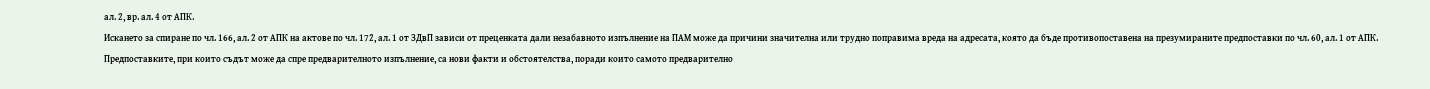ал. 2, вр. ал. 4 от АПК.
Искането за спиране по чл. 166, ал. 2 от АПК на актове по чл. 172, ал. 1 от ЗДвП зависи от преценката дали незабавното изпълнение на ПАМ може да причини значителна или трудно поправима вреда на адресата, която да бъде противопоставена на презумираните предпоставки по чл. 60, ал. 1 от АПК. Предпоставките, при които съдът може да спре предварителното изпълнение, са нови факти и обстоятелства, поради които самото предварително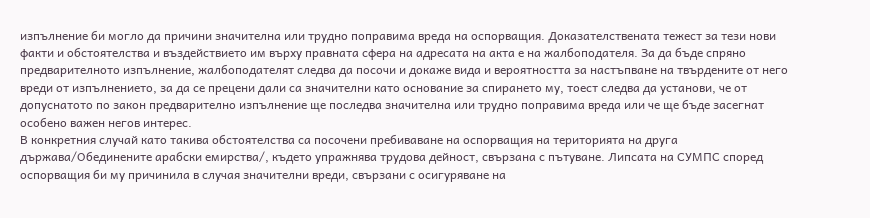изпълнение би могло да причини значителна или трудно поправима вреда на оспорващия. Доказателствената тежест за тези нови факти и обстоятелства и въздействието им върху правната сфера на адресата на акта е на жалбоподателя. За да бъде спряно предварителното изпълнение, жалбоподателят следва да посочи и докаже вида и вероятността за настъпване на твърдените от него вреди от изпълнението, за да се прецени дали са значителни като основание за спирането му, тоест следва да установи, че от допуснатото по закон предварително изпълнение ще последва значителна или трудно поправима вреда или че ще бъде засегнат особено важен негов интерес.
В конкретния случай като такива обстоятелства са посочени пребиваване на оспорващия на територията на друга държава/Обединените арабски емирства/, където упражнява трудова дейност, свързана с пътуване. Липсата на СУМПС според оспорващия би му причинила в случая значителни вреди, свързани с осигуряване на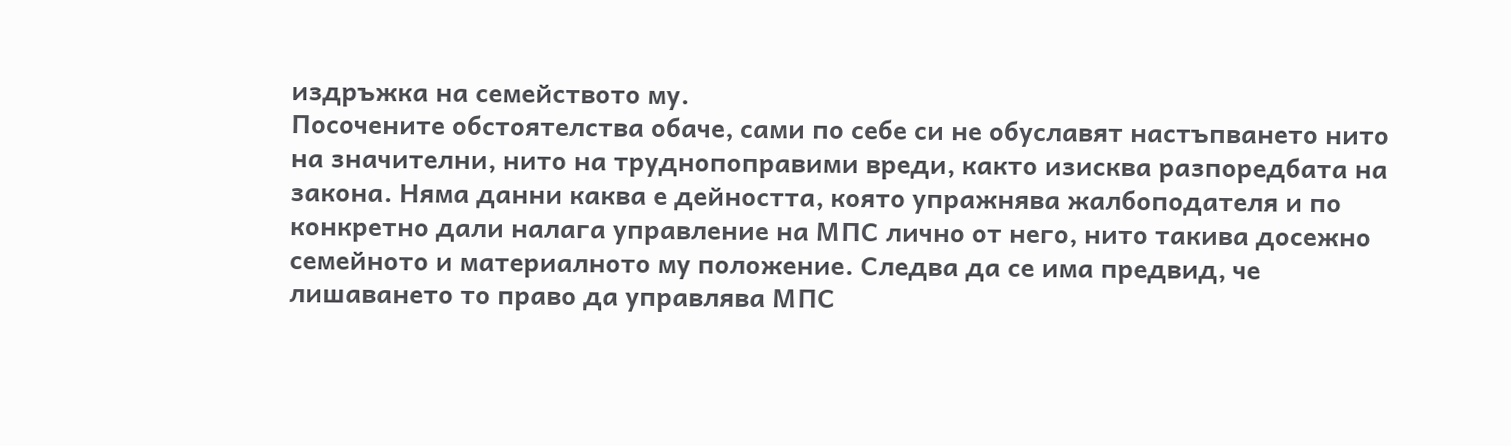издръжка на семейството му.
Посочените обстоятелства обаче, сами по себе си не обуславят настъпването нито на значителни, нито на труднопоправими вреди, както изисква разпоредбата на закона. Няма данни каква е дейността, която упражнява жалбоподателя и по конкретно дали налага управление на МПС лично от него, нито такива досежно семейното и материалното му положение. Следва да се има предвид, че лишаването то право да управлява МПС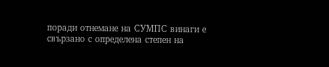поради отнемане на СУМПС винаги е свързано с определена степен на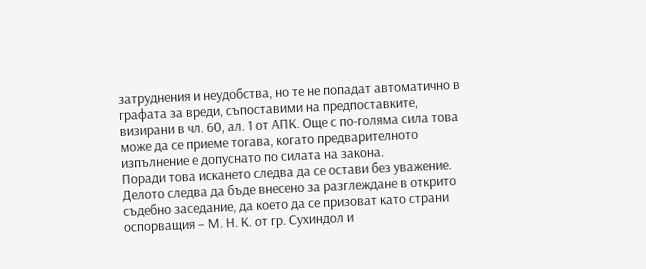затруднения и неудобства, но те не попадат автоматично в графата за вреди, съпоставими на предпоставките, визирани в чл. 60, ал. 1 от АПК. Още с по-голяма сила това може да се приеме тогава, когато предварителното изпълнение е допуснато по силата на закона.
Поради това искането следва да се остави без уважение.
Делото следва да бъде внесено за разглеждане в открито съдебно заседание, да което да се призоват като страни оспорващия – М. Н. К. от гр. Сухиндол и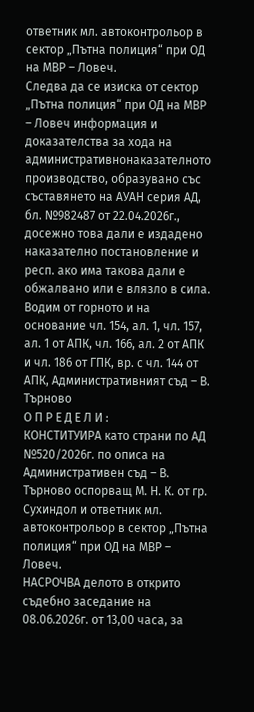ответник мл. автоконтрольор в сектор „Пътна полиция“ при ОД на МВР – Ловеч.
Следва да се изиска от сектор „Пътна полиция“ при ОД на МВР – Ловеч информация и доказателства за хода на административнонаказателното производство, образувано със съставянето на АУАН серия АД, бл. №982487 от 22.04.2026г., досежно това дали е издадено наказателно постановление и респ. ако има такова дали е обжалвано или е влязло в сила.
Водим от горното и на основание чл. 154, ал. 1, чл. 157, ал. 1 от АПК, чл. 166, ал. 2 от АПК и чл. 186 от ГПК, вр. с чл. 144 от АПК, Административният съд – В. Търново
О П Р Е Д Е Л И :
КОНСТИТУИРА като страни по АД №520/2026г. по описа на Административен съд – В. Търново оспорващ М. Н. К. от гр. Сухиндол и ответник мл. автоконтрольор в сектор „Пътна полиция“ при ОД на МВР – Ловеч.
НАСРОЧВА делото в открито съдебно заседание на 08.06.2026г. от 13,00 часа, за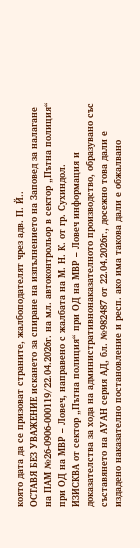която дата да се призоват страните, жалбоподателят чрез адв. П. Й..
ОСТАВЯ БЕЗ УВАЖЕНИЕ искането за спиране на изпълнението на Заповед за налагане на ПАМ №26-0906-000119/22.04.2026г. на мл. автоконтрольор в сектор „Пътна полиция“ при ОД на МВР – Ловеч, направено с жалбата на М. Н. К. от гр. Сухиндол.
ИЗИСКВА от сектор „Пътна полиция“ при ОД на МВР – Ловеч информация и доказателства за хода на административнонаказателното производство, образувано със съставянето на АУАН серия АД, бл. №982487 от 22.04.2026г., досежно това дали е издадено наказателно постановление и респ. ако има такова дали е обжалвано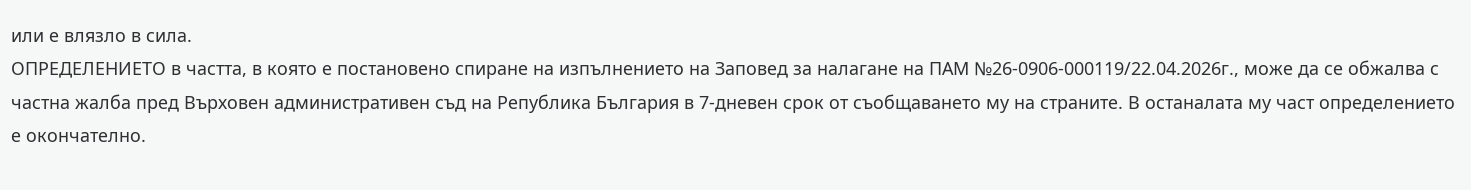или е влязло в сила.
ОПРЕДЕЛЕНИЕТО в частта, в която е постановено спиране на изпълнението на Заповед за налагане на ПАМ №26-0906-000119/22.04.2026г., може да се обжалва с частна жалба пред Върховен административен съд на Република България в 7-дневен срок от съобщаването му на страните. В останалата му част определението е окончателно.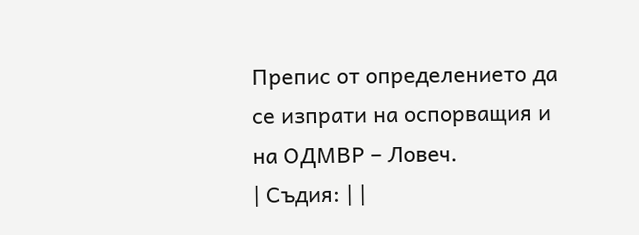Препис от определението да се изпрати на оспорващия и на ОДМВР – Ловеч.
| Съдия: | |